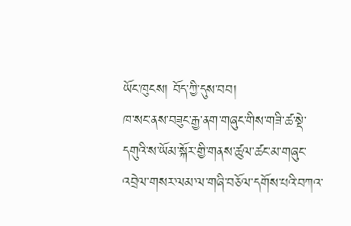ཡོང་ཁུངས། བོད་ཀྱི་དུས་བབ།
ཁ་སང་ནས་བཟུང་རྒྱ་ནག་གཞུང་གིས་གཟི་ཚ་སྡེ་དགུའི་ས་ཡོམ་སྐོར་གྱི་གནས་ཚུལ་ཚང་མ་གཞུང་འབྲེལ་གསར་ལམ་ལ་གཞི་བཅོལ་དགོས་པའི་བཀའ་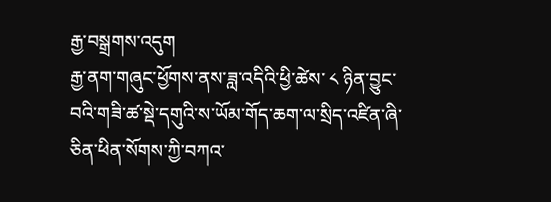རྒྱ་བསྒྲགས་འདུག
རྒྱ་ནག་གཞུང་ཕྱོགས་ནས་ཟླ་འདིའི་ཕྱི་ཚེས་ ༨ ཉིན་བྱུང་བའི་གཟི་ཚ་སྡེ་དགུའི་ས་ཡོམ་གོད་ཆག་ལ་སྲིད་འཛིན་ཞི་ཅིན་ཕིན་སོགས་ཀྱི་བཀའ་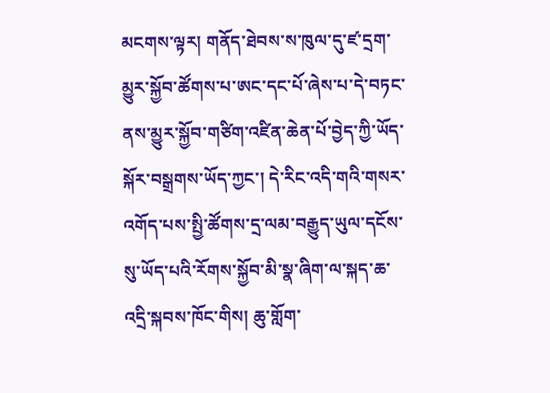མངགས་ལྟར། གནོད་ཐེབས་ས་ཁུལ་དུ་ཛ་དྲག་མྱུར་སྐྱོབ་ཚོགས་པ་ཨང་དང་པོ་ཞེས་པ་དེ་བཏང་ནས་མྱུར་སྐྱོབ་གཙིག་འཛིན་ཆེན་པོ་བྱེད་ཀྱི་ཡོད་སྐོར་བསྒྲགས་ཡོད་ཀྱང་། དེ་རིང་འདི་གའི་གསར་འགོད་པས་སྤྱི་ཚོགས་དྲ་ལམ་བརྒྱུད་ཡུལ་དངོས་སུ་ཡོད་པའི་རོགས་སྐྱོབ་མི་སྣ་ཞིག་ལ་སྐད་ཆ་འདྲི་སྐབས་ཁོང་གིས། ཆུ་གློག་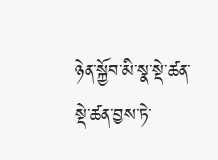ཉེན་སྐྱོབ་མི་སྣ་སྡེ་ཚན་སྡེ་ཚན་བྱས་ཏེ་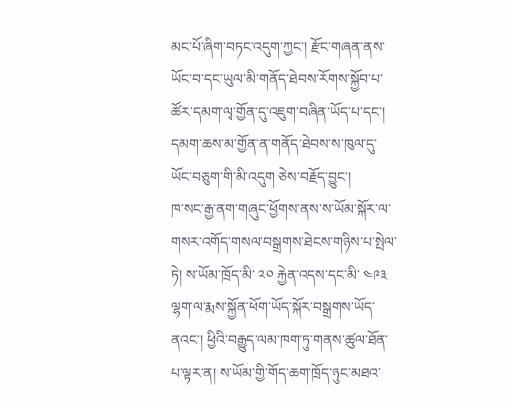མང་པོ་ཞིག་བཏང་འདུག་ཀྱང་། རྫོང་གཞན་ནས་ཡོང་བ་དང་ཡུལ་མི་གནོད་ཐེབས་རོགས་སྐྱོབ་པ་ཚོར་དམག་ལྭ་གྱོན་དུ་འཇུག་བཞིན་ཡོད་པ་དང་། དམག་ཆས་མ་གྱོན་ན་གནོད་ཐེབས་ས་ཁུལ་དུ་ཡོང་བཅུག་གི་མི་འདུག ཅེས་བརྗོད་བྱུང་།
ཁ་སང་རྒྱ་ནག་གཞུང་ཕྱོགས་ནས་ས་ཡོམ་སྐོར་ལ་གསར་འགོད་གསལ་བསྒྲགས་ཐེངས་གཉིས་པ་སྤེལ་ཏེ། ས་ཡོམ་ཁྲོད་མི་ ༢༠ རྐྱེན་འདས་དང་མི་ ༤༩༣ ལྷག་ལ་རྨས་སྐྱོན་ཕོག་ཡོད་སྐོར་བསྒྲགས་ཡོད་ནའང་། ཕྱིའི་བརྒྱུད་ལམ་ཁག་ཏུ་གནས་ཚུལ་ཐོན་པ་ལྟར་ན། ས་ཡོམ་གྱི་གོད་ཆག་ཁྲོད་ཉུང་མཐའ་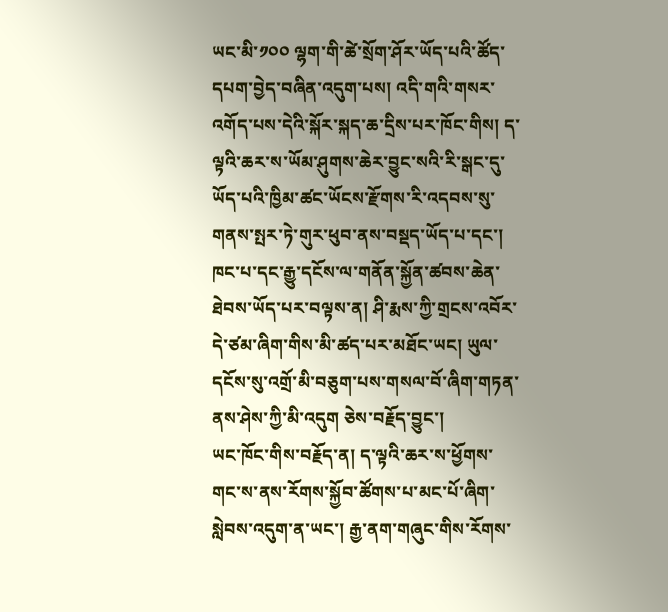ཡང་མི་༡༠༠ ལྷག་གི་ཚེ་སྲོག་ཤོར་ཡོད་པའི་ཚོད་དཔག་བྱེད་བཞིན་འདུག་པས། འདི་གའི་གསར་འགོད་པས་དེའི་སྐོར་སྐད་ཆ་དྲིས་པར་ཁོང་གིས། ད་ལྟའི་ཆར་ས་ཡོམ་ཤུགས་ཆེར་བྱུང་སའི་རི་སྒང་དུ་ཡོད་པའི་ཁྱིམ་ཚང་ཡོངས་རྫོགས་རི་འདབས་སུ་གནས་སྤར་ཏེ་གུར་ཕུབ་ནས་བསྡད་ཡོད་པ་དང་། ཁང་པ་དང་རྒྱུ་དངོས་ལ་གནོན་སྐྱོན་ཚབས་ཆེན་ཐེབས་ཡོད་པར་བལྟས་ན། ཤི་རྨས་ཀྱི་གྲངས་འབོར་དེ་ཙམ་ཞིག་གིས་མི་ཚད་པར་མཐོང་ཡང། ཡུལ་དངོས་སུ་འགྲོ་མི་བཅུག་པས་གསལ་བོ་ཞིག་གཏན་ནས་ཤེས་ཀྱི་མི་འདུག ཅེས་བརྗོད་བྱུང་།
ཡང་ཁོང་གིས་བརྗོད་ན། ད་ལྟའི་ཆར་ས་ཕྱོགས་གང་ས་ནས་རོགས་སྐྱོབ་ཚོགས་པ་མང་པོ་ཞིག་སླེབས་འདུག་ན་ཡང་། རྒྱ་ནག་གཞུང་གིས་རོགས་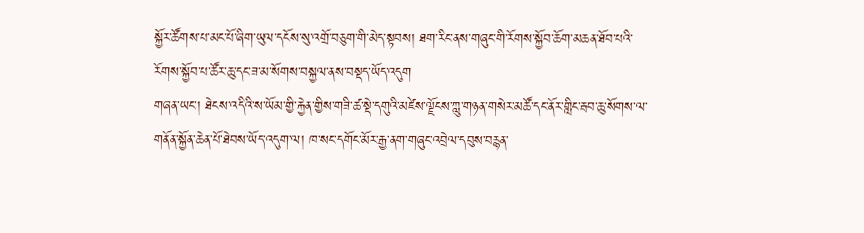སྐྱོར་ཚོགས་པ་མང་པོ་ཞིག་ཡུལ་དངོས་སུ་འགྲོ་བཅུག་གི་མེད་སྟབས། ཐག་རིང་ནས་གཞུང་གི་རོགས་སྐྱོབ་ཆོག་མཆན་ཐོབ་པའི་རོགས་སྐྱོབ་པ་ཚོར་ཆུ་དང་ཟ་མ་སོགས་བསྐྱལ་ནས་བསྡད་ཡོད་འདུག
གཞན་ཡང་། ཐེངས་འདིའི་ས་ཡོམ་གྱི་རྐྱེན་གྱིས་གཟི་ཚ་སྡེ་དགུའི་མཛེས་ལྗོངས་ཀླུ་གཉན་གསེར་མཚོ་དང་ནོར་གླིང་རྦབ་ཆུ་སོགས་ལ་གནོན་སྐྱོན་ཆེན་པོ་ཐེབས་ཡོད་འདུག་ལ། ཁ་སང་དགོང་མོར་རྒྱ་ནག་གཞུང་འབྲེལ་དབུས་བརྙན་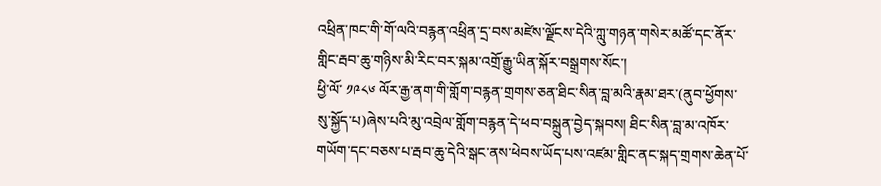འཕྲིན་ཁང་གི་གོ་ལའི་བརྙན་འཕྲིན་དྲ་བས་མཛེས་ལྗོངས་དེའི་ཀླུ་གཉན་གསེར་མཚོ་དང་ནོར་གླིང་རྦབ་ཆུ་གཉིས་མི་རིང་བར་སྐམ་འགྲོ་རྒྱུ་ཡིན་སྐོར་བསྒྲགས་སོང་།
ཕྱི་ལོ་ ༡༩༨༦ ལོར་རྒྱ་ནག་གི་གློག་བརྙན་གྲགས་ཅན་ཐིང་སིན་བླ་མའི་རྣམ་ཐར་(ནུབ་ཕྱོགས་སུ་སྐྱོད་པ)ཞེས་པའི་མུ་འབྲེལ་གློག་བརྙན་དེ་ཕབ་བསྐྲུན་བྱེད་སྐབས། ཐིང་སིན་བླ་མ་འཁོར་གཡོག་དང་བཅས་པ་རྦབ་ཆུ་དེའི་སྒང་ནས་ཕེབས་ཡོད་པས་འཛམ་གླིང་ནང་སྐད་གྲགས་ཆེན་པོ་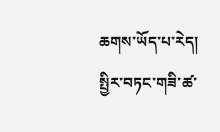ཆགས་ཡོད་པ་རེད།
སྤྱིར་བཏང་གཟི་ཚ་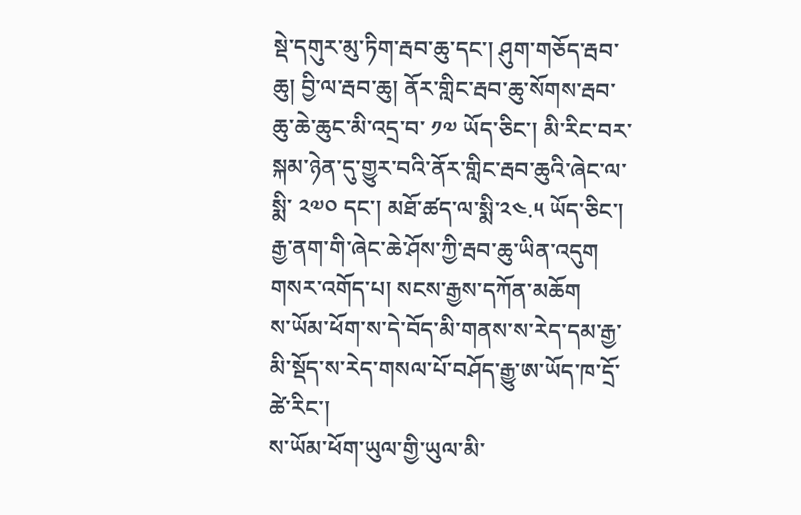སྡེ་དགུར་མུ་ཏིག་རྦབ་ཆུ་དང་། ཤུག་གཅོད་རྦབ་ཆུ། བྱི་ལ་རྦབ་ཆུ། ནོར་གླིང་རྦབ་ཆུ་སོགས་རྦབ་ཆུ་ཆེ་ཆུང་མི་འདྲ་བ་ ༡༧ ཡོད་ཅིང་། མི་རིང་བར་སྐམ་ཉེན་དུ་གྱུར་བའི་ནོར་གླིང་རྦབ་ཆུའི་ཞེང་ལ་སྨི་ ༢༧༠ དང་། མཐོ་ཚད་ལ་སྨི་༢༤.༥ ཡོད་ཅིང་། རྒྱ་ནག་གི་ཞེང་ཆེ་ཤོས་ཀྱི་རྦབ་ཆུ་ཡིན་འདུག
གསར་འགོད་པ། སངས་རྒྱས་དཀོན་མཆོག
ས་ཡོམ་ཕོག་ས་དེ་བོད་མི་གནས་ས་རེད་དམ་རྒྱ་མི་སྡོད་ས་རེད་གསལ་པོ་བཤོད་རྒྱུ་ཨ་ཡོད་ཁ་དྲོ་ཚེ་རིང་།
ས་ཡོམ་ཕོག་ཡུལ་གྱི་ཡུལ་མི་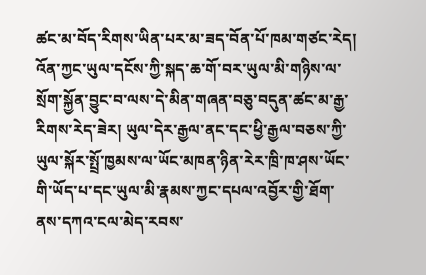ཚང་མ་བོད་རིགས་ཡིན་པར་མ་ཟད་བོན་པོ་ཁམ་གཙང་རེད། འོན་ཀྱང་ཡུལ་དངོས་ཀྱི་སྐད་ཆ་གོ་བར་ཡུལ་མི་གཉིས་ལ་སྲོག་སྐྱོན་བྱུང་བ་ལས་དེ་མིན་གཞན་བཅུ་བདུན་ཚང་མ་རྒྱ་རིགས་རེད་ཟེར། ཡུལ་དེར་རྒྱལ་ནང་དང་ཕྱི་རྒྱལ་བཅས་ཀྱི་ཡུལ་སྐོར་སྤྲོ་ཁྱམས་ལ་ཡོང་མཁན་ཉིན་རེར་ཁྲི་ཁ་ཤས་ཡོང་གི་ཡོད་པ་དང་ཡུལ་མི་རྣམས་ཀྱང་དཔལ་འབྱོར་གྱི་ཐོག་ནས་དཀའ་ངལ་མེད་རབས་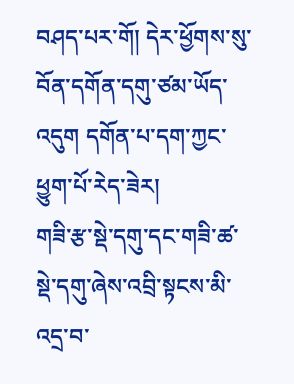བཤད་པར་གོ། དེར་ཕྱོགས་སུ་བོན་དགོན་དགུ་ཙམ་ཡོད་འདུག དགོན་པ་དག་ཀྱང་ཕྱུག་པོ་རེད་ཟེར།
གཟི་རྩ་སྡེ་དགུ་དང་གཟི་ཚ་སྡེ་དགུ་ཞེས་འབྲི་སྟངས་མི་འདྲ་བ་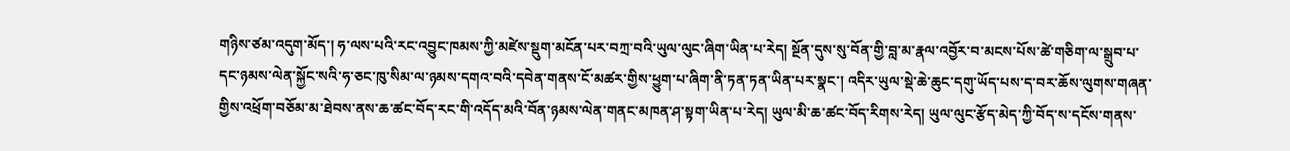གཉིས་ཙམ་འདུག་མོད་། ཧ་ལས་པའི་རང་འབྱུང་ཁམས་ཀྱི་མཛེས་སྡུག་མངོན་པར་བཀྲ་བའི་ཡུལ་ལུང་ཞིག་ཡིན་པ་རེད། སྔོན་དུས་སུ་བོན་གྱི་བླ་མ་རྣལ་འབྱོར་བ་མངས་པོས་ཚེ་གཅིག་ལ་སྒྲུབ་པ་དང་ཉམས་ལེན་སྐྱོང་སའི་ཧ་ཅང་ཁུ་སིམ་ལ་ཉམས་དགའ་བའི་དབེན་གནས་ངོ་མཚར་གྱིས་ཕྱུག་པ་ཞིག་ནི་ཏན་ཏན་ཡིན་པར་སྣང་། འདིར་ཡུལ་སྡེ་ཆེ་ཆུང་དགུ་ཡོད་པས་ད་བར་ཆོས་ལུགས་གཞན་གྱིས་འཕྲོག་བཅོམ་མ་ཐེབས་ནས་ཆ་ཚང་བོད་རང་གི་འདོད་མའི་བོན་ཉམས་ལེན་གནང་མཁན་ཤ་སྟག་ཡིན་པ་རེད། ཡུལ་མི་ཆ་ཚང་བོད་རིགས་རེད། ཡུལ་ལུང་རྩོད་མེད་ཀྱི་བོད་ས་དངོས་གནས་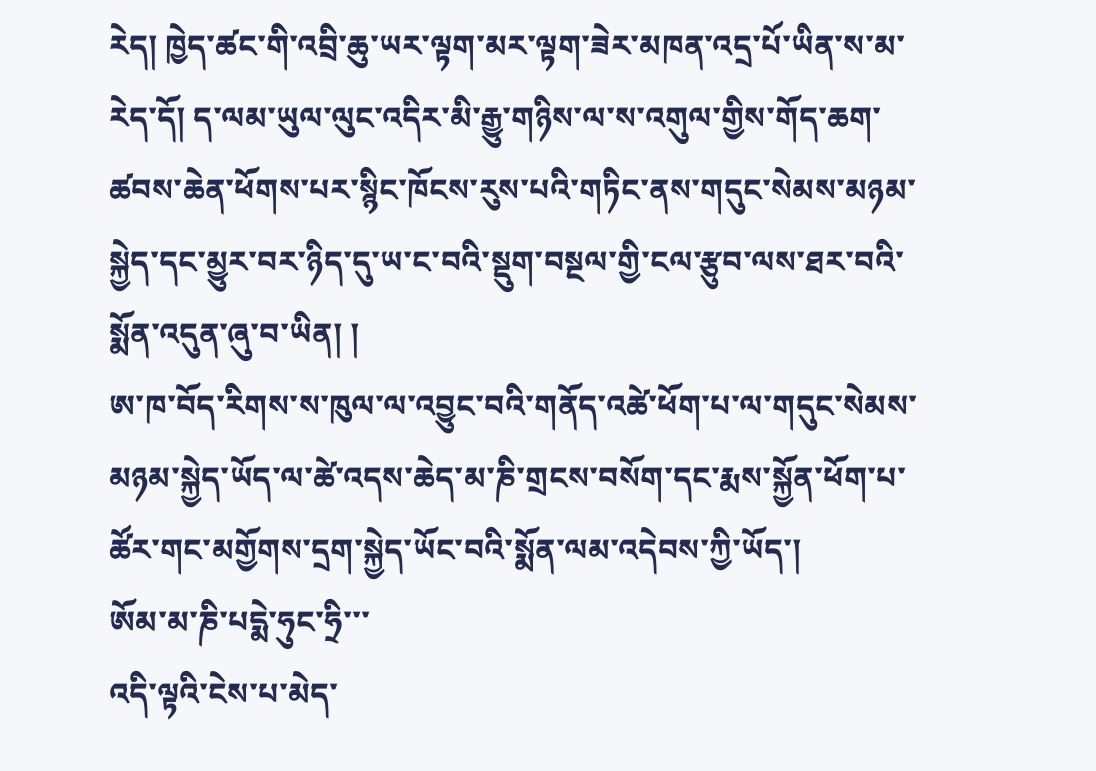རེད། ཁྱེད་ཚང་གི་འབྲི་ཆུ་ཡར་ལྟག་མར་ལྟག་ཟེར་མཁན་འདྲ་པོ་ཡིན་ས་མ་རེད་དོ། ད་ལམ་ཡུལ་ལུང་འདིར་མི་རྒྱུ་གཉིས་ལ་ས་འགུལ་གྱིས་གོད་ཆག་ཚབས་ཆེན་ཕོགས་པར་སྙིང་ཁོངས་རུས་པའི་གཏིང་ནས་གདུང་སེམས་མཉམ་སྐྱེད་དང་མྱུར་བར་ཉིད་དུ་ཡ་ང་བའི་སྡུག་བསྔལ་གྱི་ངལ་རྩུབ་ལས་ཐར་བའི་སྨོན་འདུན་ཞུ་བ་ཡིན། །
ཨ་ཁ་བོད་རིགས་ས་ཁུལ་ལ་འབྱུང་བའི་གནོད་འཚེ་ཕོག་པ་ལ་གདུང་སེམས་མཉམ་སྐྱེད་ཡོད་ལ་ཚེ་འདས་ཆེད་མ་ཎི་གྲངས་བསོག་དང་རྨས་སྐྱོན་ཕོག་པ་ཚོར་གང་མགྱོགས་དྲག་སྐྱེད་ཡོང་བའི་སྨོན་ལམ་འདེབས་ཀྱི་ཡོད་།
ཨོམ་མ་ཎི་པདྨེ་ཧུང་ཧྲི་་་
འདི་ལྟའི་ངེས་པ་མེད་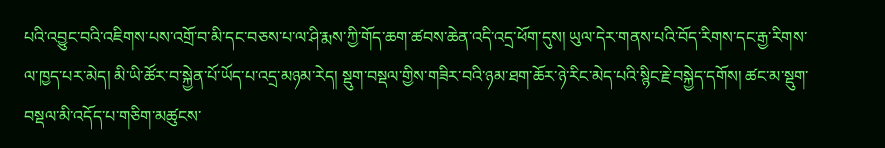པའི་འབྱུང་བའི་འཇིགས་པས་འགྲོ་བ་མི་དང་བཅས་པ་ལ་ཤི་རྨས་ཀྱི་གོད་ཆག་ཚབས་ཆེན་འདི་འདྲ་ཕོག་དུས། ཡུལ་དེར་གནས་པའི་བོད་རིགས་དང་རྒྱ་རིགས་ལ་ཁྱད་པར་མེད། མི་ཡི་ཚོར་བ་སྐྱེན་པོ་ཡོད་པ་འདྲ་མཉམ་རེད། སྡུག་བསྡལ་གྱིས་གཟིར་བའི་ཉམ་ཐག་ཆོར་ཉེ་རིང་མེད་པའི་སྙིང་རྗེ་བསྐྱེད་དགོས། ཚང་མ་སྡུག་བསྡལ་མི་འདོད་པ་གཅིག་མཚུངས་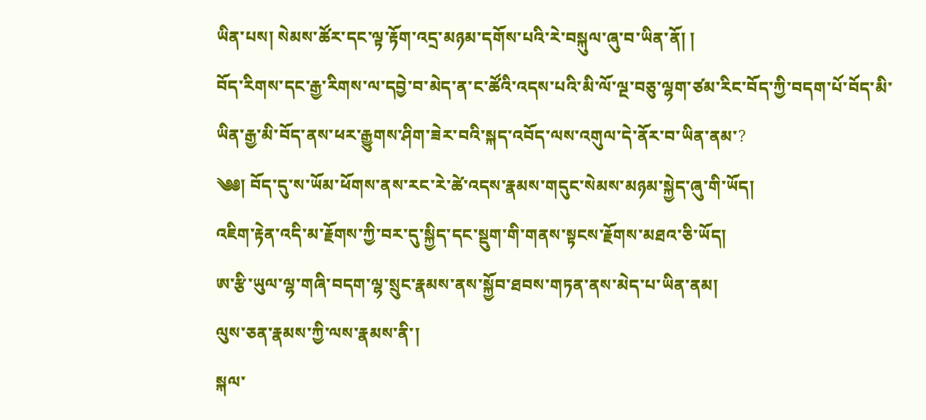ཡིན་པས། སེམས་ཚོར་དང་ལྟ་རྟོག་འདྲ་མཉམ་དགོས་པའི་རེ་བསྐུལ་ཞུ་བ་ཡིན་ནོ། །
བོད་རིགས་དང་རྒྱ་རིགས་ལ་དབྱེ་བ་མེད་ན་ང་ཚོའི་འདས་པའི་མི་ལོ་ལྔ་བཅུ་ལྷག་ཙམ་རིང་བོད་ཀྱི་བདག་པོ་བོད་མི་ཡིན་རྒྱ་མི་བོད་ནས་ཕར་རྒྱུགས་ཤིག་ཟེར་བའི་སྐད་འབོད་ལས་འགུལ་དེ་ནོར་བ་ཡིན་ནམ་?
༄༅། བོད་དུ་ས་ཡོམ་ཕོགས་ནས་རང་རེ་ཚེ་འདས་རྣམས་གདུང་སེམས་མཉམ་སྐྱེད་ཞུ་གི་ཡོད།
འཇིག་རྟེན་འདི་མ་རྗོགས་ཀྱི་བར་དུ་སྐྱིད་དང་སྡུག་གི་གནས་སྟངས་རྗོགས་མཐའ་ཅི་ཡོད།
ཨ་རྩི་ཡུལ་ལྷ་གཞི་བདག་ལྷ་སྲུང་རྣམས་ནས་སྐྱོབ་ཐབས་གཏན་ནས་མེད་པ་ཡིན་ནམ།
ལུས་ཅན་རྣམས་ཀྱི་ལས་རྣམས་ནི་།
སྐལ་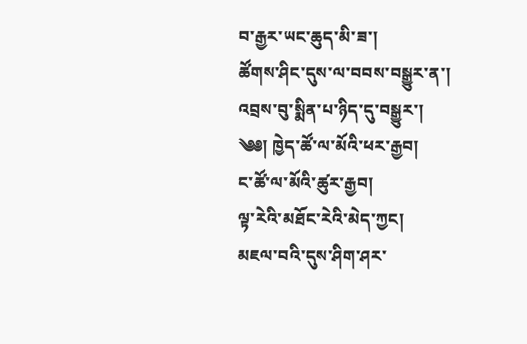བ་རྒྱར་ཡང་ཆུད་མི་ཟ་།
ཚོགས་ཤིང་དུས་ལ་བབས་བསྒྱུར་ན་།
འབྲས་བུ་སྨིན་པ་ཉིད་དུ་བསྒྱུར་།
༄༅། ཁྱེད་ཚོ་ལ་མོའི་ཕར་རྒྱབ།
ང་ཚོ་ལ་མོའི་ཚུར་རྒྱབ།
ལྟ་རེའི་མཐོང་རེའི་མེད་ཀྱང།
མཇལ་བའི་དུས་ཤིག་ཤར་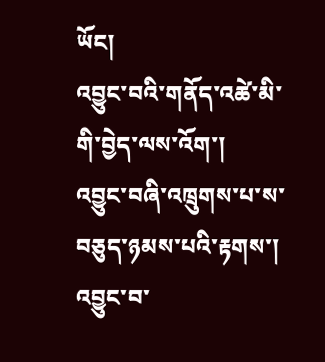ཡོང།
འབྱུང་བའི་གནོད་འཚེ་མི་གི་བྱེད་ལས་འོག་།
འབྱུང་བཞི་འཁྲུགས་པ་ས་བཅུད་ཉམས་པའི་རྟགས་།
འབྱུང་བ་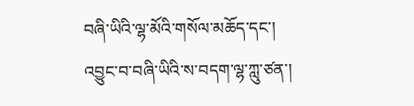བཞི་ཡིའི་ལྷ་མོའི་གསོལ་མཆོད་དང་།
འབྱུང་བ་བཞི་ཡིའི་ས་བདག་ལྷ་ཀླུ་ཙན་།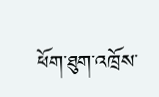ཕོག་ཐུག་འཁྲོས་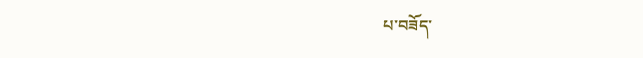པ་བཟོད་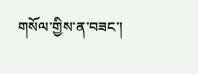གསོལ་གྱིས་ན་བཟང་།